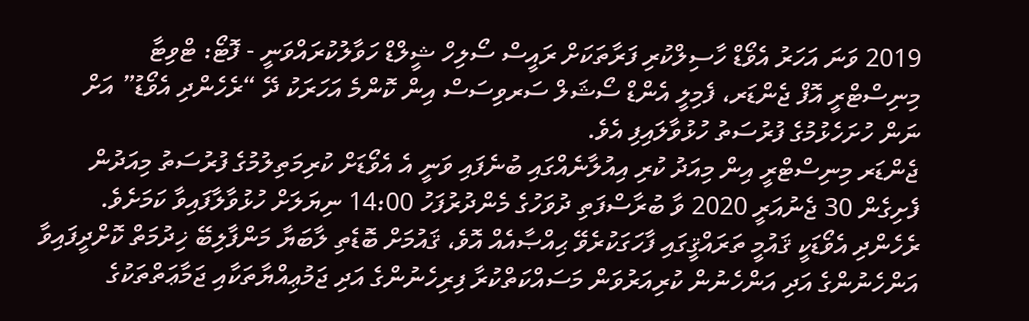2019 ވަނަ އަހަރު އެވޯޑް ހާސިލްކުރި ފަރާތަކަށް ރައީސް ސޯލިހް ޝީލްޑް ހަވާލުކުރައްވަނީ - ފޮޓޯ: ޓްވިޓާ
މިނިސްޓްރީ އޮފް ޖެންޑަރ، ފެމިލީ އެންޑް ސޯޝަލް ސަރވިސަސް އިން ކޮންމެ އަހަރަކު ދޭ “ރެހެންދި އެވޯޑު” އަށް ނަން ހުށަހެޅުމުގެ ފުރުސަތު ހުޅުވާލައިފި އެވެ.
ޖެންޑަރ މިނިސްޓްރީ އިން މިއަދު ކުރި އިއުލާނެއްގައި ބުނެފައި ވަނީ އެ އެވޯޑަށް ކުރިމަތިލުމުގެ ފުރުސަތު މިއަދުން ފެށިގެން 30 ޖެނުއަރީ 2020 ވާ ބުރާސްފަތި ދުވަހުގެ މެންދުރުފަހު 14:00 ނިޔަލަށް ހުޅުވާލާފައިވާ ކަމަށެވެ.
ރެހެންދި އެވޯޑަކީ ޤައުމީ ތަރައްޤީގައި ފާހަގަކުރެވޭ ޙިއްޞާއެއް އޮވެ، ޤައުމަށް ބޮޑެތި ލާބަޔާ މަންފާލިބޭ ޚިދުމަތް ކޮށްދީފައިވާ އަންހެނުންގެ އަދި އަންހެނުން ކުރިއަރުވަން މަސައްކަތްކުރާ ފިރިހެނުންގެ އަދި ޖަމުޢިއްޔާތަކާއި ޖަމާޢަތްތަކުގެ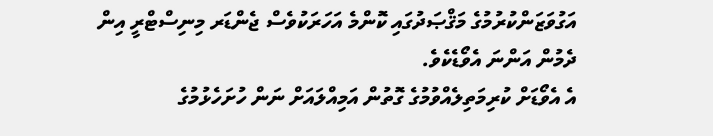އަގުވަޒަންކުރުމުގެ މަޤްޞަދުގައި ކޮންމެ އަހަރަކުވެސް ޖެންޑަރ މިނިސްޓްރީ އިން ދެމުން އަންނަ އެވޯޑެކެވެ.
އެ އެވޯޑަށް ކުރިމަތިލެއްވުމުގެ ގޮތުން އަމިއްލައަށް ނަން ހުށަހެޅުމުގެ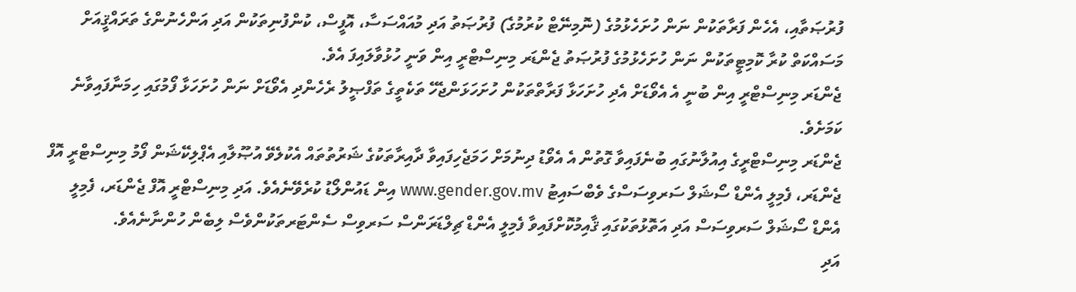ފުރުޞަތާއި، އެހެން ފަރާތަކުން ނަން ހުށަހެޅުމުގެ (ނޮމިނޭޓް ކުރުމުގެ) ފުރުޞަތު އަދި މުއައްސަސާ، އޮފީސް، ކުންފުނިތަކުން އަދި އަންހެނުންގެ ތަރައްޤީއަށް މަސައްކަތް ކުރާ ކޮމިޓީތަކުން ނަން ހުށަހެޅުމުގެ ފުރުޞަތު ޖެންޑަރ މިނިސްޓްރީ އިން ވަނީ ހުޅުވާލައިފަ އެވެ.
ޖެންޑަރ މިނިސްޓްރީ އިން ބުނީ އެ އެވޯޑަށް އެދި ހުށަހަޅާ ފަރާތްތަކުން ހުށަހަޅަންޖެހޭ ތަކެތީގެ ތަފްޞީލު ރެހެންދި އެވޯޑަށް ނަން ހުށަހަޅާ ފޯމުގައި ހިމަނާފައިވާނެ ކަމަށެވެ.
ޖެންޑަރ މިނިސްޓްރީގެ އިއުލާނުގައި ބުނެފައިވާ ގޮތުން އެ އެވޯޑު ދިނުމަށް ހަމަޖެހިފައިވާ ދާއިރާތަކުގެ ޝަރުތުތައް އެކުލެވޭ އުޞޫލާއި އެޕްލިކޭޝަން ފޯމު މިނިސްޓްރީ އޮފް ޖެންޑަރ، ފެމިލީ އެންޑް ސޯޝަލް ސަރވިސަސްގެ ވެބްސައިޓު www.gender.gov.mv އިން ޑައުންލޯޑު ކުރެވޭނެއެވެ. އަދި މިނިސްޓްރީ އޮފް ޖެންޑަރ، ފެމިލީ އެންޑް ސޯޝަލް ސަރވިސަސް އަދި އަތޮޅުތަކުގައި ޤާއިމުކޮށްފައިވާ ފެމިލީ އެންޑް ޗިލްޑަރަންސް ސަރވިސް ސެންޓަރތަކުންވެސް ލިބެން ހުންނާނެއެވެ.
އަދި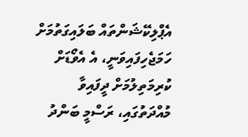އެޕްލިކޭޝަންތައް ބަލައިގަތުމަށް ހަމަޖެހިފައިވަނީ، އެ އެވޯޑަށް ކުރިމަތިލުމަށް ދީފައިވާ މުއްދަތުގައި، ރަސްމީ ބަންދު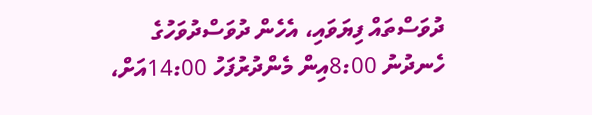ދުވަސްތައް ފިޔަވައި، އެހެން ދުވަސްދުވަހުގެ ހެނދުނު 8:00އިން މެންދުރުފަހު 14:00އަށް،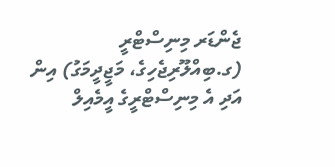ޖެންޑަރ މިނިސްޓްރީ (ގ.ބިއްލޫރިޖެހިގެ، މަޖީދީމަގު) އިން އަދި އެ މިނިސްޓްރީގެ އީމެއިލް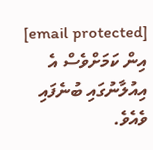[email protected] އިން ކަމަށްވެސް އެ އިއުލާނުގައި ބުނެފައި ވެއެވެ.